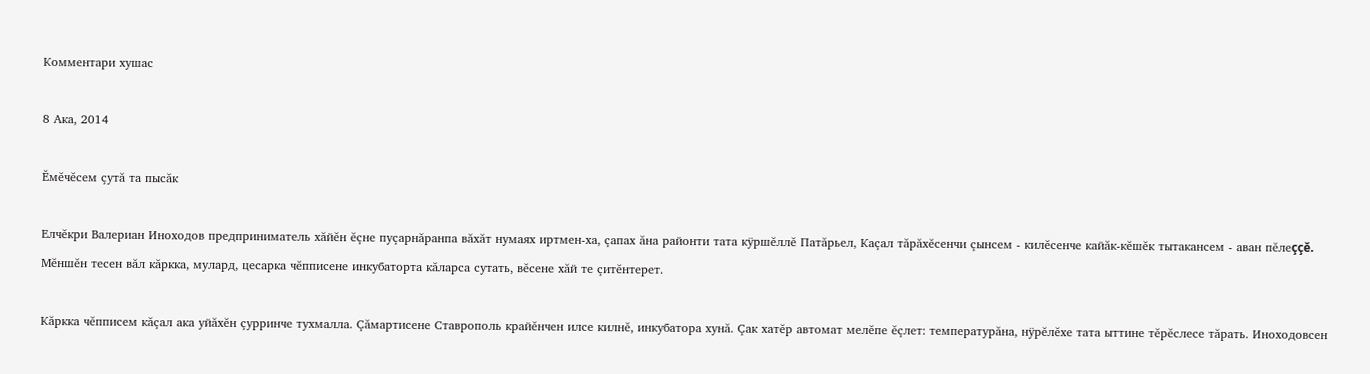Комментари хушас

8 Ака, 2014

Ĕмĕчĕсем çутă та пысăк

Елчĕкри Валериан Иноходов предприниматель хăйĕн ĕçне пуçарнăранпа вăхăт нумаях иртмен-ха, çапах ăна районти тата кÿршĕллĕ Патăрьел, Каçал тăрăхĕсенчи çынсем - килĕсенче кайăк-кĕшĕк тытакансем - аван пĕлеççĕ. Мĕншĕн тесен вăл кăркка, мулард, цесарка чĕпписене инкубаторта кăларса сутать, вĕсене хăй те çитĕнтерет.

Кăркка чĕпписем кăçал ака уйăхĕн çурринче тухмалла. Çăмартисене Ставрополь крайĕнчен илсе килнĕ, инкубатора хунă. Çак хатĕр автомат мелĕпе ĕçлет: температурăна, нÿрĕлĕхе тата ыттине тĕрĕслесе тăрать. Иноходовсен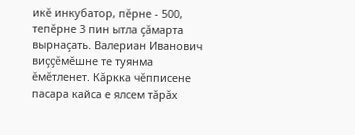икĕ инкубатор, пĕрне - 500, тепĕрне 3 пин ытла çăмарта вырнаçать. Валериан Иванович виççĕмĕшне те туянма ĕмĕтленет. Кăркка чĕпписене пасара кайса е ялсем тăрăх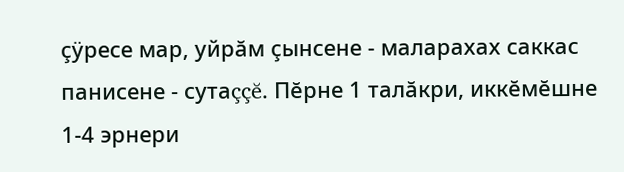çÿресе мар, уйрăм çынсене - маларахах саккас панисене - сутаççĕ. Пĕрне 1 талăкри, иккĕмĕшне 1-4 эрнери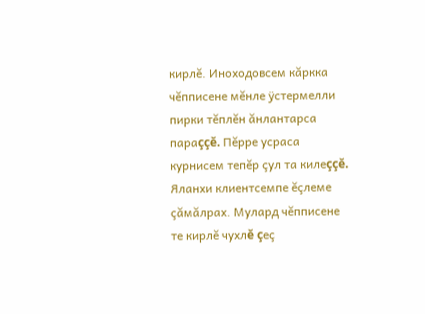кирлĕ. Иноходовсем кăркка чĕпписене мĕнле ÿстермелли пирки тĕплĕн ăнлантарса параççĕ. Пĕрре усраса курнисем тепĕр çул та килеççĕ. Яланхи клиентсемпе ĕçлеме çăмăлрах. Мулард чĕпписене те кирлĕ чухлĕ çеç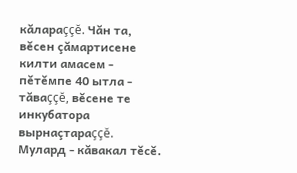кăлараççĕ. Чăн та, вĕсен çăмартисене килти амасем - пĕтĕмпе 40 ытла - тăваççĕ, вĕсене те инкубатора вырнаçтараççĕ. Мулард - кăвакал тĕсĕ.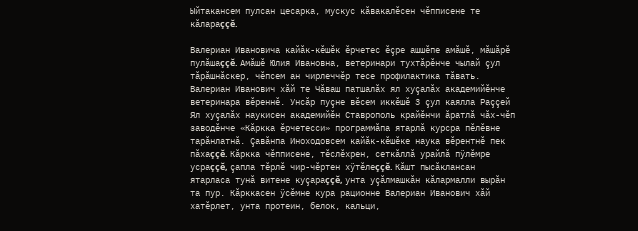Ыйтакансем пулсан цесарка, мускус кăвакалĕсен чĕпписене те кăлараççĕ.

Валериан Ивановича кайăк-кĕшĕк ĕрчетес ĕçре ашшĕпе амăшĕ, мăшăрĕ пулăшаççĕ. Амăшĕ Юлия Ивановна, ветеринари тухтăрĕнче чылай çул тăрăшнăскер, чĕпсем ан чирлеччĕр тесе профилактика тăвать. Валериан Иванович хăй те Чăваш патшалăх ял хуçалăх академийĕнче ветеринара вĕреннĕ. Унсăр пуçне вĕсем иккĕшĕ 3 çул каялла Раççей Ял хуçалăх наукисен академийĕн Ставрополь крайĕнчи ăратлă чăх-чĕп заводĕнче «Кăркка ĕрчетесси» программăпа ятарлă курсра пĕлĕвне тарăнлатнă. Çавăнпа Иноходовсем кайăк-кĕшĕке наука вĕрентнĕ пек пăхаççĕ. Кăркка чĕпписене, тĕслĕхрен, сеткăллă урайлă пÿлĕмре усраççĕ, çапла тĕрлĕ чир-чĕртен хÿтĕлеççĕ. Кăшт пысăклансан ятарласа тунă витене куçараççĕ, унта уçăлмашкăн кăлармалли вырăн та пур. Кăрккасен ÿсĕмне кура рационне Валериан Иванович хăй хатĕрлет, унта протеин, белок, кальци,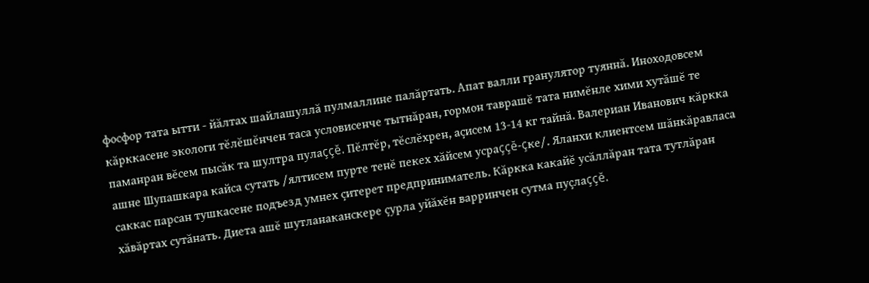фосфор тата ытти - йăлтах шайлашуллă пулмаллине палăртать. Апат валли гранулятор туяннă. Иноходовсем кăрккасене экологи тĕлĕшĕнчен таса условисенче тытнăран, гормон таврашĕ тата нимĕнле хими хутăшĕ те паманран вĕсем пысăк та шултра пулаççĕ. Пĕлтĕр, тĕслĕхрен, аçисем 13-14 кг тайнă. Валериан Иванович кăркка ашне Шупашкара кайса сутать /ялтисем пурте тенĕ пекех хăйсем усраççĕ-çке/. Яланхи клиентсем шăнкăравласа саккас парсан тушкасене подъезд умнех çитерет предприниматель. Кăркка какайĕ усăллăран тата тутлăран хăвăртах сутăнать. Диета ашĕ шутланаканскере çурла уйăхĕн варринчен сутма пуçлаççĕ.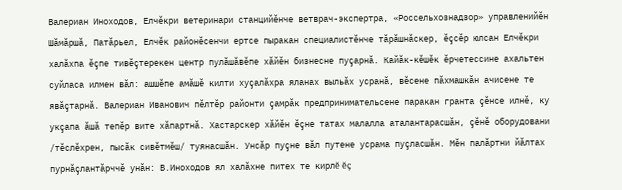Валериан Иноходов, Елчĕкри ветеринари станцийĕнче ветврач-экспертра, «Россельхознадзор» управленийĕн Шăмăршă, Патăрьел, Елчĕк районĕсенчи ертсе пыракан специалистĕнче тăрăшнăскер, ĕçсĕр юлсан Елчĕкри халăхпа ĕçпе тивĕçтерекен центр пулăшăвĕпе хăйĕн бизнесне пуçарнă. Кайăк-кĕшĕк ĕрчетессине ахальтен суйласа илмен вăл: ашшĕпе амăшĕ килти хуçалăхра яланах выльăх усранă, вĕсене пăхмашкăн ачисене те явăçтарнă. Валериан Иванович пĕлтĕр районти çамрăк предпринимательсене паракан гранта çĕнсе илнĕ, ку укçапа ăшă тепĕр вите хăпартнă. Хастарскер хăйĕн ĕçне татах малалла аталантарасшăн, çĕнĕ оборудовани /тĕслĕхрен, пысăк сивĕтмĕш/ туянасшăн. Унсăр пуçне вăл путене усрама пуçласшăн. Мĕн палăртни йăлтах пурнăçлантăрччĕ унăн: В.Иноходов ял халăхне питех те кирлĕ ĕç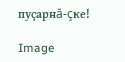пуçарнă-çке!

Image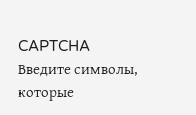CAPTCHA
Введите символы, которые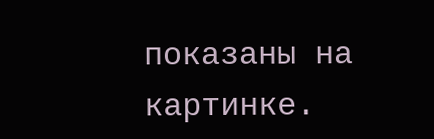показаны на картинке.